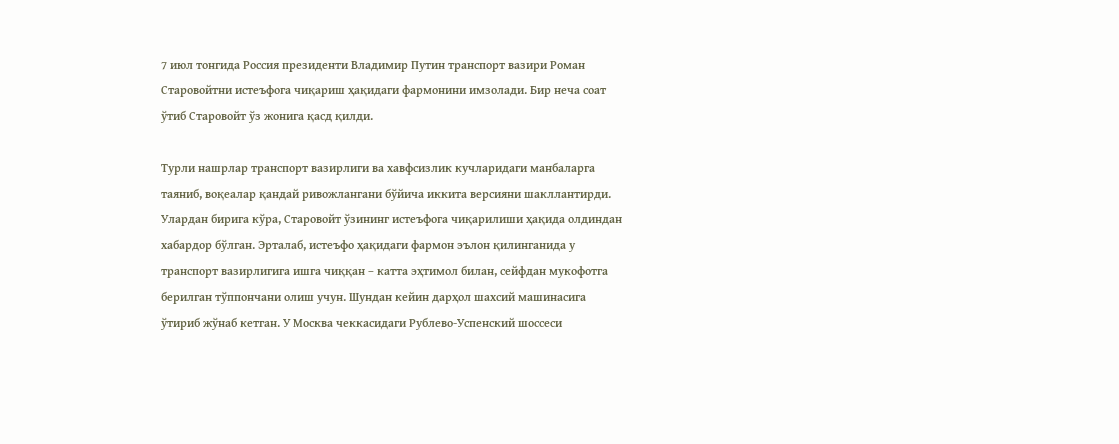7 июл тонгида Россия президенти Владимир Путин транспорт вазири Роман Старовойтни истеъфога чиқариш ҳақидаги фармонини имзолади. Бир неча соат ўтиб Старовойт ўз жонига қасд қилди.

Турли нашрлар транспорт вазирлиги ва хавфсизлик кучларидаги манбаларга таяниб, воқеалар қандай ривожлангани бўйича иккита версияни шакллантирди. Улардан бирига кўра, Старовойт ўзининг истеъфога чиқарилиши ҳақида олдиндан хабардор бўлган. Эрталаб, истеъфо ҳақидаги фармон эълон қилинганида у транспорт вазирлигига ишга чиққан – катта эҳтимол билан, сейфдан мукофотга берилган тўппончани олиш учун. Шундан кейин дарҳол шахсий машинасига ўтириб жўнаб кетган. У Москва чеккасидаги Рублево-Успенский шоссеси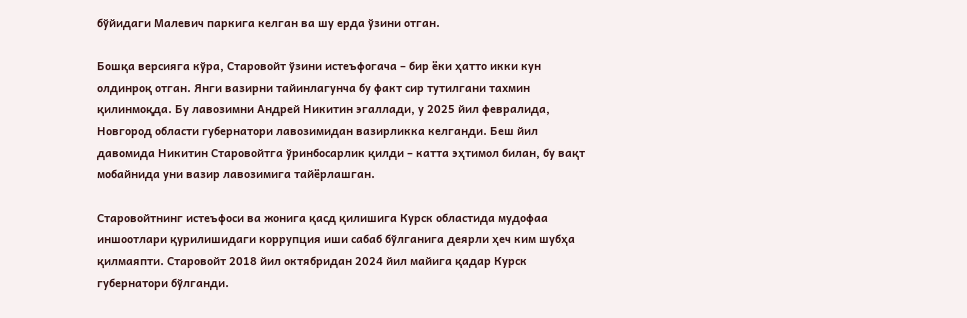бўйидаги Малевич паркига келган ва шу ерда ўзини отган.

Бошқа версияга кўра, Старовойт ўзини истеъфогача – бир ёки ҳатто икки кун олдинроқ отган. Янги вазирни тайинлагунча бу факт сир тутилгани тахмин қилинмоқда. Бу лавозимни Андрей Никитин эгаллади, у 2025 йил февралида, Новгород области губернатори лавозимидан вазирликка келганди. Беш йил давомида Никитин Старовойтга ўринбосарлик қилди – катта эҳтимол билан, бу вақт мобайнида уни вазир лавозимига тайёрлашган.

Старовойтнинг истеъфоси ва жонига қасд қилишига Курск областида мудофаа иншоотлари қурилишидаги коррупция иши сабаб бўлганига деярли ҳеч ким шубҳа қилмаяпти. Старовойт 2018 йил октябридан 2024 йил майига қадар Курск губернатори бўлганди.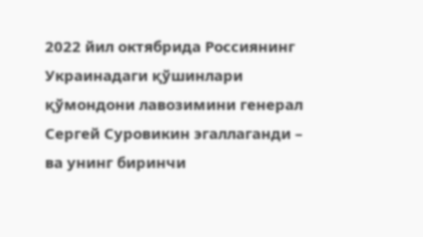2022 йил октябрида Россиянинг Украинадаги қўшинлари қўмондони лавозимини генерал Сергей Суровикин эгаллаганди – ва унинг биринчи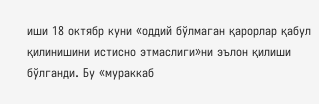иши 18 октябр куни «оддий бўлмаган қарорлар қабул қилинишини истисно этмаслиги»ни эълон қилиши бўлганди. Бу «мураккаб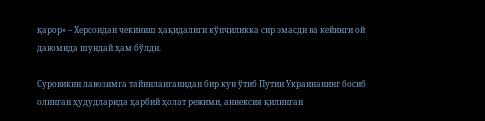қарор» – Херсондан чекиниш ҳақидалиги кўпчиликка сир эмасди ва кейинги ой давомида шундай ҳам бўлди.

Суровикин лавозимга тайинланганидан бир кун ўтиб Путин Украинанинг босиб олинган ҳудудларида ҳарбий ҳолат режими, аннексия қилинган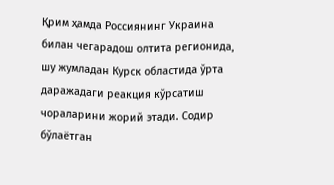Қрим ҳамда Россиянинг Украина билан чегарадош олтита регионида, шу жумладан Курск областида ўрта даражадаги реакция кўрсатиш чораларини жорий этади. Содир бўлаётган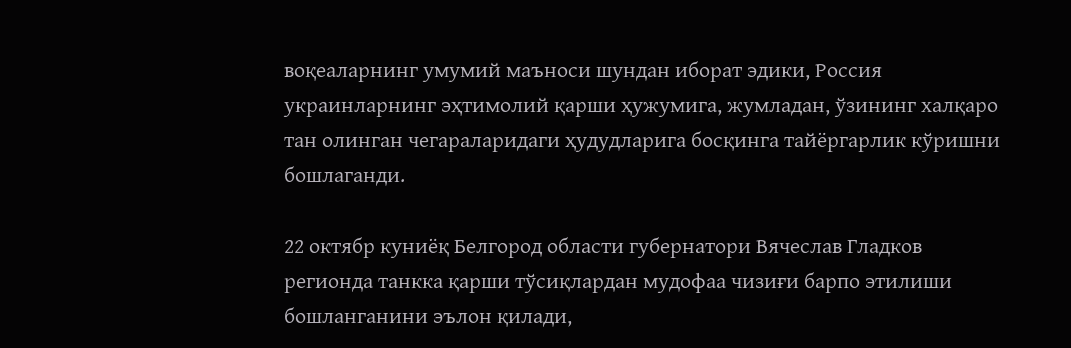воқеаларнинг умумий маъноси шундан иборат эдики, Россия украинларнинг эҳтимолий қарши ҳужумига, жумладан, ўзининг халқаро тан олинган чегараларидаги ҳудудларига босқинга тайёргарлик кўришни бошлаганди.

22 октябр куниёқ Белгород области губернатори Вячеслав Гладков регионда танкка қарши тўсиқлардан мудофаа чизиғи барпо этилиши бошланганини эълон қилади,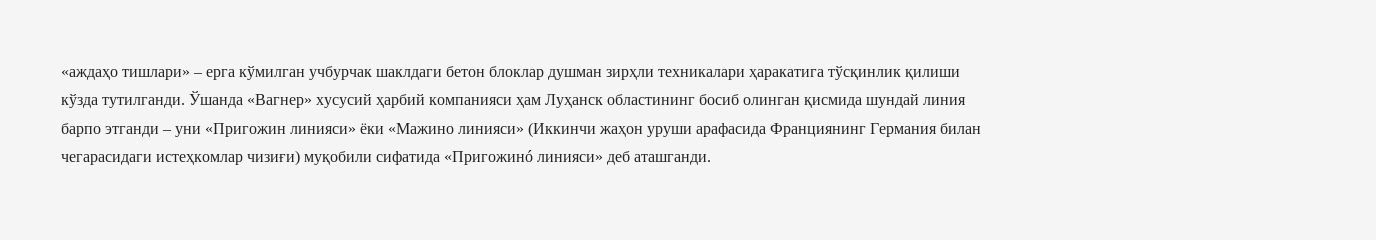«аждаҳо тишлари» – ерга кўмилган учбурчак шаклдаги бетон блоклар душман зирҳли техникалари ҳаракатига тўсқинлик қилиши кўзда тутилганди. Ўшанда «Вагнер» хусусий ҳарбий компанияси ҳам Луҳанск областининг босиб олинган қисмида шундай линия барпо этганди – уни «Пригожин линияси» ёки «Мажино линияси» (Иккинчи жаҳон уруши арафасида Франциянинг Германия билан чегарасидаги истеҳкомлар чизиғи) муқобили сифатида «Пригожинó линияси» деб аташганди.